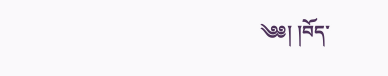༄༅། །བོད་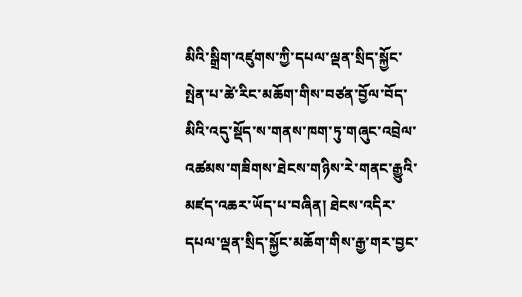མིའི་སྒྲིག་འཛུགས་ཀྱི་དཔལ་ལྡན་སྲིད་སྐྱོང་སྤེན་པ་ཚེ་རིང་མཆོག་གིས་བཙན་བྱོལ་བོད་མིའི་འདུ་སྡོད་ས་གནས་ཁག་ཏུ་གཞུང་འབྲེལ་འཚམས་གཟིགས་ཐེངས་གཉིས་རེ་གནང་རྒྱུའི་མཛད་འཆར་ཡོད་པ་བཞིན། ཐེངས་འདིར་དཔལ་ལྡན་སྲིད་སྐྱོང་མཆོག་གིས་རྒྱ་གར་བྱང་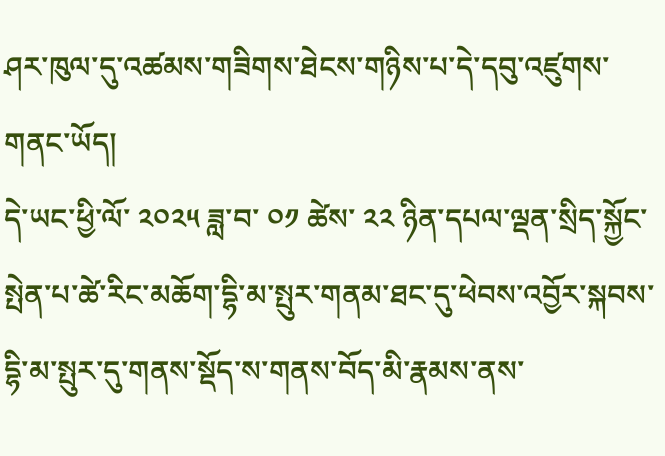ཤར་ཁུལ་དུ་འཚམས་གཟིགས་ཐེངས་གཉིས་པ་དེ་དབུ་འཛུགས་གནང་ཡོད།
དེ་ཡང་ཕྱི་ལོ་ ༢༠༢༥ ཟླ་བ་ ༠༡ ཚེས་ ༢༢ ཉིན་དཔལ་ལྡན་སྲིད་སྐྱོང་སྤེན་པ་ཚེ་རིང་མཆོག་དྷི་མ་སྤུར་གནམ་ཐང་དུ་ཕེབས་འབྱོར་སྐབས་དྷི་མ་སྤུར་དུ་གནས་སྡོད་ས་གནས་བོད་མི་རྣམས་ནས་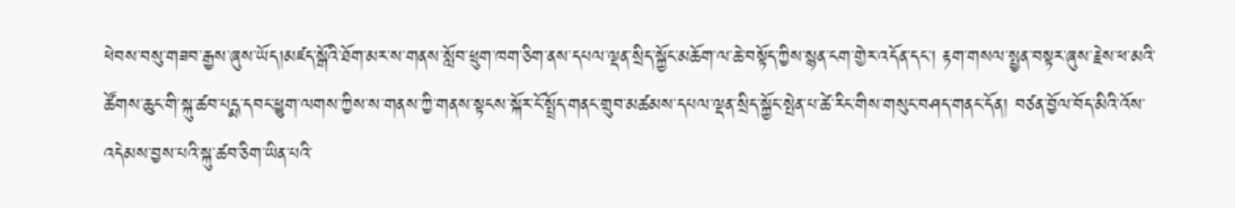ཕེབས་བསུ་གཟབ་རྒྱས་ཞུས་ཡོད།མཛད་སྒོའི་ཐོག་མར་ས་གནས་སློབ་ཕྲུག་ཁག་ཅིག་ནས་དཔལ་ལྡན་སྲིད་སྐྱོང་མཆོག་ལ་ཆེ་བསྟོད་ཀྱིས་སྙན་ངག་གྱེར་འདོན་དང་། རྟག་གསལ་སྤྱན་བསྟར་ཞུས་རྗེས་ཕ་མའི་ཚོགས་ཆུང་གི་སྐུ་ཚབ་པདྨ་དབང་ཕྱུག་ལགས་ཀྱིས་ས་གནས་ཀྱི་གནས་སྟངས་སྐོར་ངོ་སྤྲོད་གནང་གྲུབ་མཚམས་དཔལ་ལྡན་སྲིད་སྐྱོང་སྤེན་པ་ཚེ་རིང་གིས་གསུང་བཤད་གནང་དོན། བཙན་བྱོལ་བོད་མིའི་འོས་འདེམས་བྱས་པའི་སྐུ་ཚབ་ཅིག་ཡིན་པའི་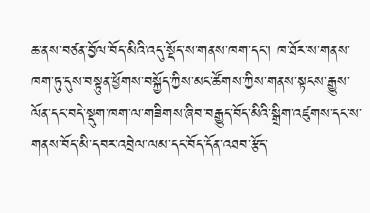ཆ་ནས་བཙན་བྱོལ་བོད་མིའི་འདུ་སྡོད་ས་གནས་ཁག་དང་། ཁ་ཐོར་ས་གནས་ཁག་ཏུ་དུས་བསྟུན་ཕྱོགས་བསྐྱོད་ཀྱིས་མང་ཚོགས་ཀྱིས་གནས་སྟངས་རྒྱུས་ལོན་དང་བདེ་སྡུག་ཁག་ལ་གཟིགས་ཞིབ་བརྒྱུད་བོད་མིའི་སྒྲིག་འཛུགས་དང་ས་གནས་བོད་མི་དབར་འབྲེལ་ལམ་དང་བོད་དོན་འཐབ་རྩོད་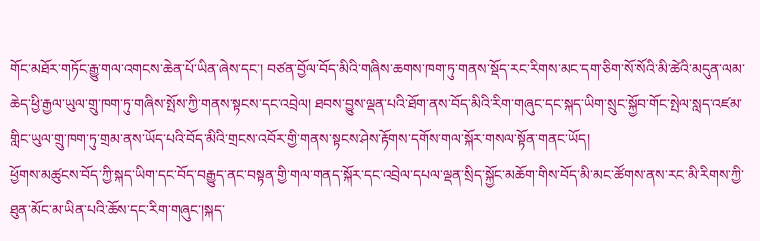གོང་མཐོར་གཏོང་རྒྱུ་གལ་འགངས་ཆེན་པོ་ཡིན་ཞེས་དང་། བཙན་བྱོལ་བོད་མིའི་གཞིས་ཆགས་ཁག་ཏུ་གནས་སྡོད་རང་རིགས་མང་དག་ཅིག་སོ་སོའི་མི་ཚེའི་མདུན་ལམ་ཆེད་ཕྱི་རྒྱལ་ཡུལ་གྲུ་ཁག་ཏུ་གཞིས་སྤོས་ཀྱི་གནས་སྟངས་དང་འབྲེལ། ཐབས་བྱུས་ལྡན་པའི་ཐོག་ནས་བོད་མིའི་རིག་གཞུང་དང་སྐད་ཡིག་སྲུང་སྐྱོབ་གོང་སྤེལ་སླད་འཛམ་གླིང་ཡུལ་གྲུ་ཁག་ཏུ་གྲམ་ནས་ཡོད་པའི་བོད་མིའི་གྲངས་འབོར་གྱི་གནས་སྟངས་ཤེས་རྟོགས་དགོས་གལ་སྐོར་གསལ་སྟོན་གནང་ཡོད།
ཕྱོགས་མཚུངས་བོད་ཀྱི་སྐད་ཡིག་དང་བོད་བརྒྱུད་ནང་བསྟན་གྱི་གལ་གནད་སྐོར་དང་འབྲེལ་དཔལ་ལྡན་སྲིད་སྐྱོང་མཆོག་གིས་བོད་མི་མང་ཚོགས་ནས་རང་མི་རིགས་ཀྱི་ཐུན་མོང་མ་ཡིན་པའི་ཆོས་དང་རིག་གཞུང་།སྐད་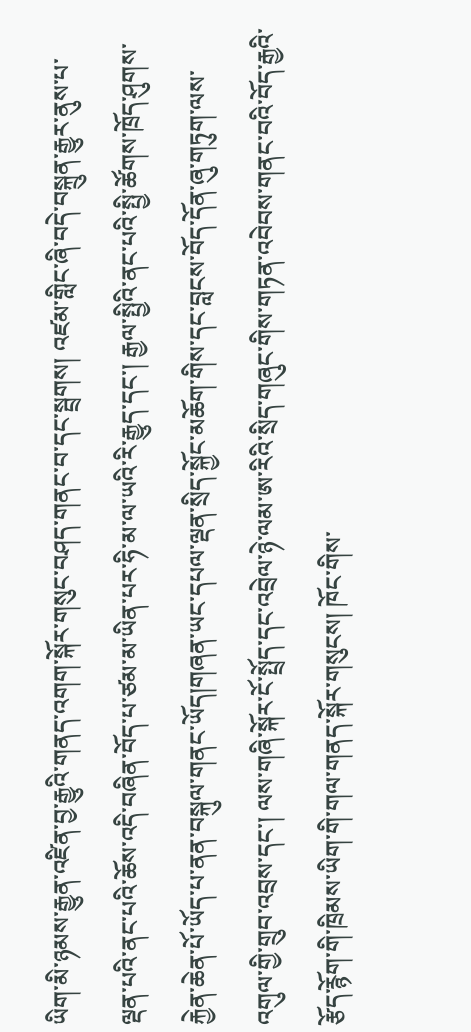ཡིག་མི་ཉམས་རྒྱུན་འཛིན་བྱ་རྒྱུའི་གནད་འགག་སྐོར་གསུང་བཤད་གནང་བ་དང་སྦྲགས། འཛམ་གླིང་ཞི་བདེ་བསྐྲུན་རྒྱུར་ནུས་པ་ལྡན་པའི་ནང་པའི་ཆོས་འདི་བཞིན་བོད་པ་ཙམ་མ་ཡིན་པར་ཧི་མ་ལ་ཡའི་རི་རྒྱུད་དང་། རྒྱལ་སྤྱིའི་ནང་པའི་སྤྱི་ཚོགས་ཁྲོད་ཤུགས་རྐྱེན་ཆེན་པོ་ཡོད་པ་ནན་བསྐུལ་གནང་ཡོད།གཞན་ཡང་དཔལ་ལྡན་སྲིད་སྐྱོང་མཆོག་གིས་དང་བླངས་བོད་དོན་ཞུ་གཏུག་ལས་འགུལ་གྱི་གྲུབ་འབྲས་དང་། ལས་གཞི་སྐོར་ངོ་སྤྲོད་དང་འབྲེལ་ཉེ་ལམ་ཨ་རིའི་སྲིད་གཞུང་གིས་གཏན་འབེབས་གནང་བའི་བོད་རྒྱའི་རྩོད་རྙོག་གི་ཁྲིམས་ཡིག་གི་གལ་གནད་སྐོར་གསུངས། ཁོང་གིས་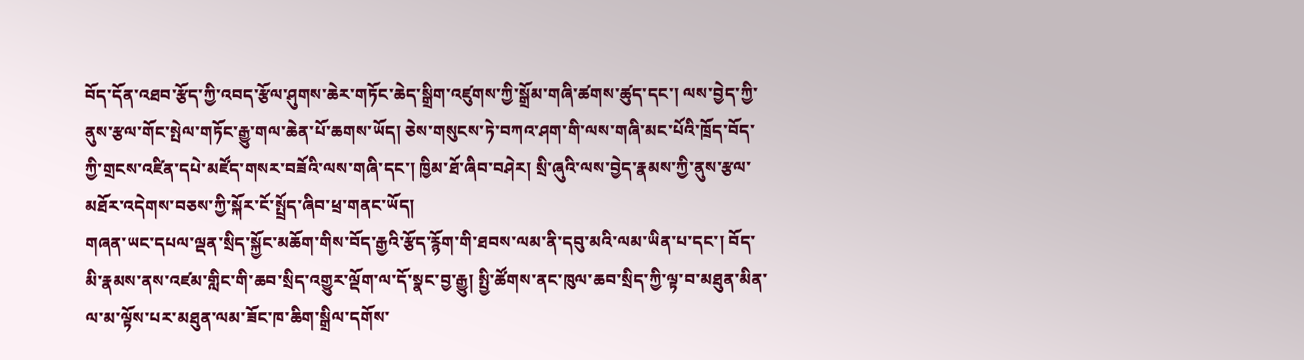བོད་དོན་འཐབ་རྩོད་ཀྱི་འབད་རྩོལ་ཤུགས་ཆེར་གཏོང་ཆེད་སྒྲིག་འཛུགས་ཀྱི་སྒྲོམ་གཞི་ཚགས་ཚུད་དང་། ལས་བྱེད་ཀྱི་ནུས་རྩལ་གོང་སྤེལ་གཏོང་རྒྱུ་གལ་ཆེན་པོ་ཆགས་ཡོད། ཅེས་གསུངས་ཏེ་བཀའ་ཤག་གི་ལས་གཞི་མང་པོའི་ཁྲོད་བོད་ཀྱི་གྲངས་འཛིན་དཔེ་མཛོད་གསར་བཟོའི་ལས་གཞི་དང་། ཁྱིམ་ཐོ་ཞིབ་བཤེར། སྲི་ཞུའི་ལས་བྱེད་རྣམས་ཀྱི་ནུས་རྩལ་མཐོར་འདེགས་བཅས་ཀྱི་སྐོར་ངོ་སྤྲོད་ཞིབ་ཕྲ་གནང་ཡོད།
གཞན་ཡང་དཔལ་ལྡན་སྲིད་སྐྱོང་མཆོག་གིས་བོད་རྒྱའི་རྩོད་རྙོག་གི་ཐབས་ལམ་ནི་དབུ་མའི་ལམ་ཡིན་པ་དང་། བོད་མི་རྣམས་ནས་འཛམ་གླིང་གི་ཆབ་སྲིད་འགྱུར་ལྡོག་ལ་དོ་སྣང་བྱ་རྒྱུ། སྤྱི་ཚོགས་ནང་ཁུལ་ཆབ་སྲིད་ཀྱི་ལྟ་བ་མཐུན་མིན་ལ་མ་ལྟོས་པར་མཐུན་ལམ་ཟོང་ཁ་ཆིག་སྒྲིལ་དགོས་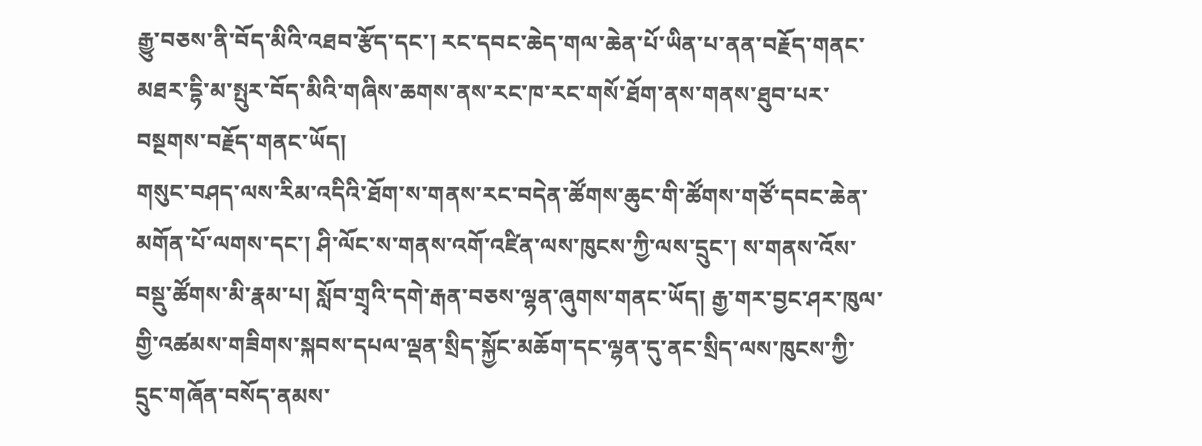རྒྱུ་བཅས་ནི་བོད་མིའི་འཐབ་རྩོད་དང་། རང་དབང་ཆེད་གལ་ཆེན་པོ་ཡིན་པ་ནན་བརྗོད་གནང་མཐར་དྷི་མ་སྤུར་བོད་མིའི་གཞིས་ཆགས་ནས་རང་ཁ་རང་གསོ་ཐོག་ནས་གནས་ཐུབ་པར་བསྔགས་བརྗོད་གནང་ཡོད།
གསུང་བཤད་ལས་རིམ་འདིའི་ཐོག་ས་གནས་རང་བདེན་ཚོགས་ཆུང་གི་ཚོགས་གཙོ་དབང་ཆེན་མགོན་པོ་ལགས་དང་། ཤི་ལོང་ས་གནས་འགོ་འཛིན་ལས་ཁུངས་ཀྱི་ལས་དྲུང་། ས་གནས་འོས་བསྡུ་ཚོགས་མི་རྣམ་པ། སློབ་གྲྭའི་དགེ་རྒན་བཅས་ལྷན་ཞུགས་གནང་ཡོད། རྒྱ་གར་བྱང་ཤར་ཁུལ་གྱི་འཚམས་གཟིགས་སྐབས་དཔལ་ལྡན་སྲིད་སྐྱོང་མཆོག་དང་ལྷན་དུ་ནང་སྲིད་ལས་ཁུངས་ཀྱི་དྲུང་གཞོན་བསོད་ནམས་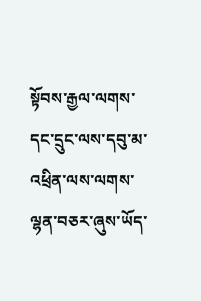སྟོབས་རྒྱལ་ལགས་དང་དྲུང་ལས་དབུ་མ་འཕྲིན་ལས་ལགས་ལྷན་བཅར་ཞུས་ཡོད་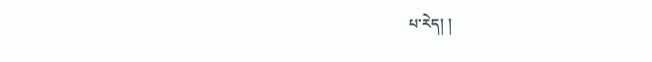པ་རེད། །